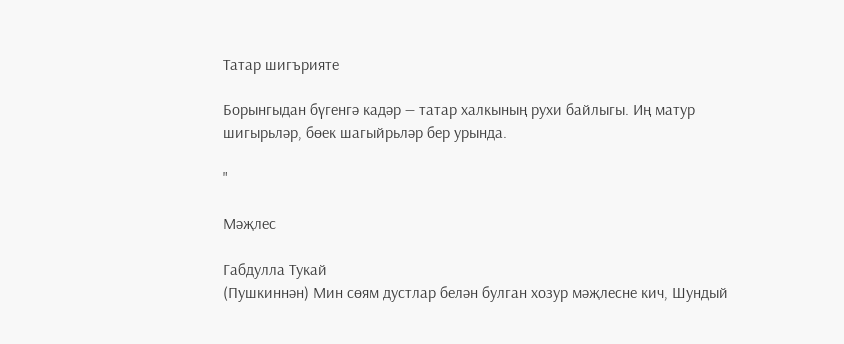Татар шигърияте

Борынгыдан бүгенгә кадәр — татар халкының рухи байлыгы. Иң матур шигырьләр, бөек шагыйрьләр бер урында.

"

Мәҗлес

Габдулла Тукай
(Пушкиннән) Мин сөям дустлар белән булган хозур мәҗлесне кич, Шундый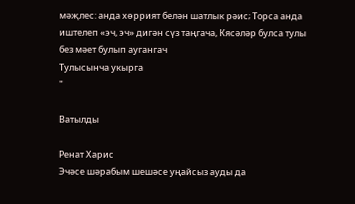мәҗлес: анда хөррият белән шатлык рәис; Торса анда иштелеп «эч, эч» дигән сүз таңгача, Кясәләр булса тулы без мәет булып аугангач
Тулысынча укырга
"

Ватылды

Ренат Харис
Эчәсе шәрабым шешәсе уңайсыз ауды да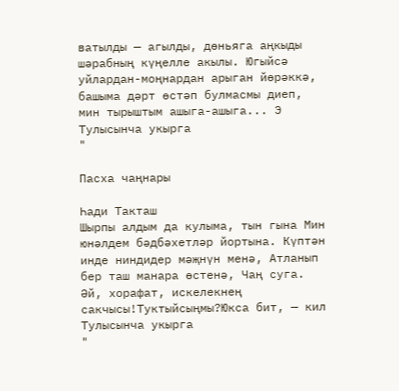ватылды — агылды, дөньяга аңкыды шәрабның күңелле акылы. Югыйсә уйлардан-моңнардан арыган йөрәккә, башыма дәрт өстәп булмасмы диеп, мин тырыштым ашыга-ашыга... Э
Тулысынча укырга
"

Пасха чаңнары

Һади Такташ
Шырпы алдым да кулыма, тын гына Мин юнәлдем бәдбәхетләр йортына. Күптән инде ниндидер мәҗнүн менә, Атланып бер таш манара өстенә, Чаң суга. Әй, хорафат, искелекнең сакчысы!Туктыйсыңмы?Юкса бит, — кил
Тулысынча укырга
"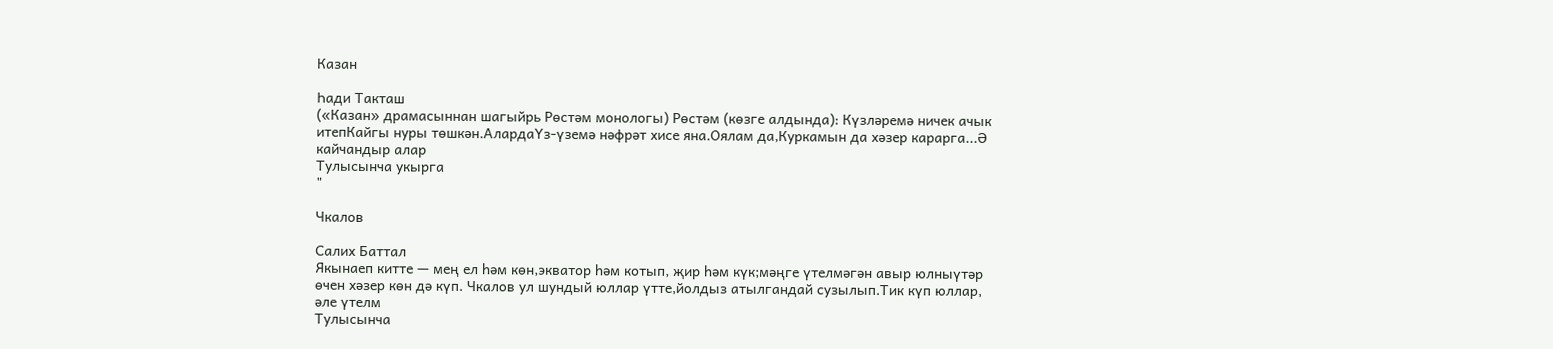Казан

Һади Такташ
(«Казан» драмасыннан шагыйрь Рөстәм монологы) Рөстәм (көзге алдында): Күзләремә ничек ачык итепКайгы нуры төшкән.АлардаҮз-үземә нәфрәт хисе яна.Оялам да,Куркамын да хәзер карарга...Ә кайчандыр алар
Тулысынча укырга
"

Чкалов

Салих Баттал
Якынаеп китте — мең ел һәм көн,экватор һәм котып, җир һәм күк;мәңге үтелмәгән авыр юлныүтәр өчен хәзер көн дә күп. Чкалов ул шундый юллар үтте,йолдыз атылгандай сузылып.Тик күп юллар, әле үтелм
Тулысынча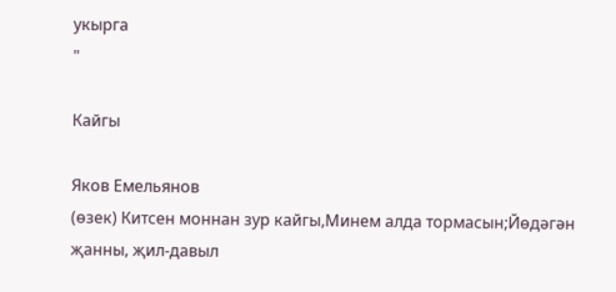укырга
"

Кайгы

Яков Емельянов
(өзек) Китсен моннан зур кайгы,Минем алда тормасын;Йөдәгән җанны, җил-давыл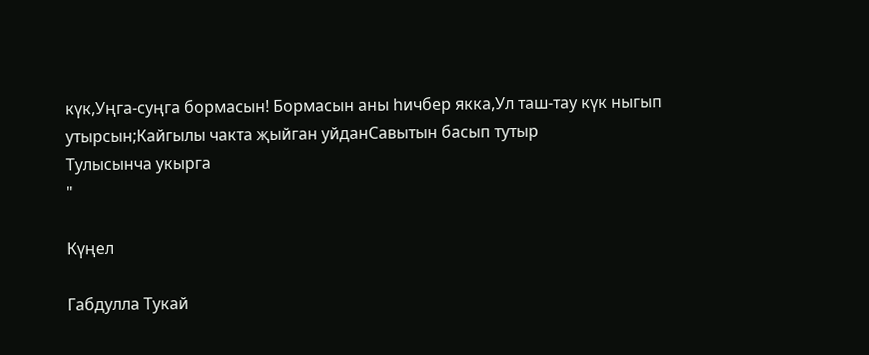күк,Уңга-суңга бормасын! Бормасын аны һичбер якка,Ул таш-тау күк ныгып утырсын;Кайгылы чакта җыйган уйданСавытын басып тутыр
Тулысынча укырга
"

Күңел

Габдулла Тукай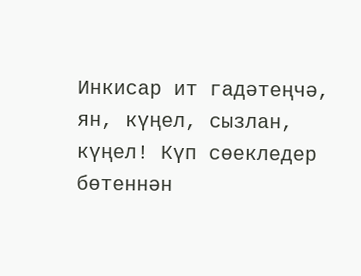Инкисар ит гадәтеңчә, ян, күңел, сызлан, күңел! Күп сөекледер бөтеннән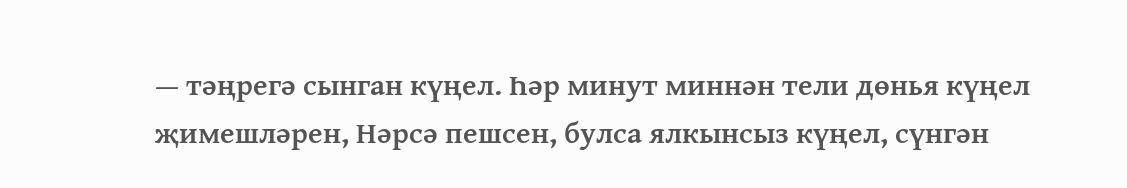— тәңрегә сынган күңел. Һәр минут миннән тели дөнья күңел җимешләрен, Нәрсә пешсен, булса ялкынсыз күңел, сүнгән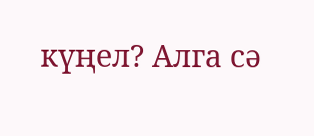күңел? Алга сә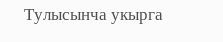Тулысынча укырга